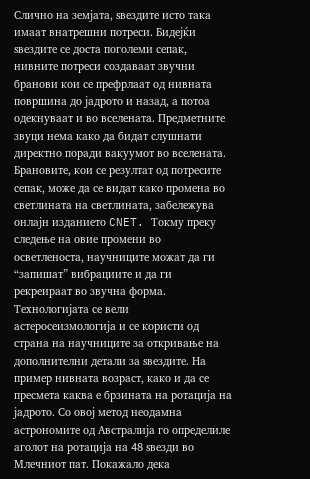Слично на земјата, ѕвездите исто така имаат внатрешни потреси. Бидејќи ѕвездите се доста поголеми сепак, нивните потреси создаваат звучни бранови кои се префрлаат од нивната површина до јадрото и назад, а потоа одекнуваат и во вселената. Предметните звуци нема како да бидат слушнати директно поради вакуумот во вселената. Брановите, кои се резултат од потресите сепак, може да се видат како промена во светлината на светлината, забележува онлајн изданието CNET. Токму преку следење на овие промени во осветленоста, научниците можат да ги “запишат” вибрациите и да ги рекреираат во звучна форма. Технологијата се вели астеросеизмологија и се користи од страна на научниците за откривање на дополнителни детали за ѕвездите. На пример нивната возраст, како и да се пресмета каква е брзината на ротација на јадрото. Со овој метод неодамна астрономите од Австралија го определиле аголот на ротација на 48 ѕвезди во Млечниот пат. Покажало дека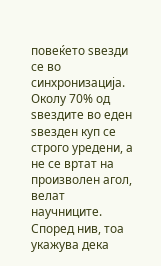повеќето ѕвезди се во синхронизација. Околу 70% од ѕвездите во еден ѕвезден куп се строго уредени, а не се вртат на произволен агол, велат научниците. Според нив, тоа укажува дека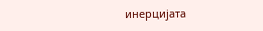инерцијата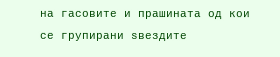на гасовите и прашината од кои се групирани ѕвездите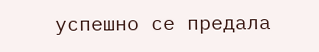успешно се предала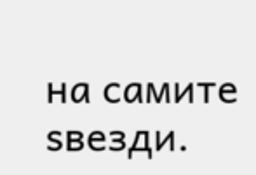на самите ѕвезди.